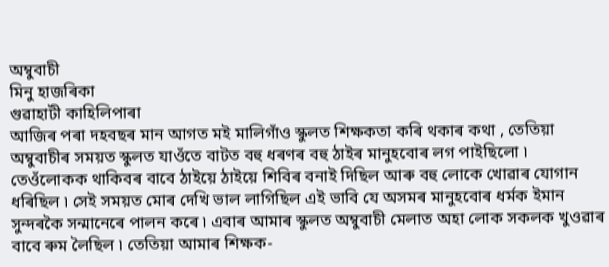অম্বুবাচী
মিনু হাজৰিকা
গুৱাহাটী কাহিলিপাৰা
আজিৰ পৰা দহবছৰ মান আগত মই মালিগাঁও স্কুলত শিক্ষকতা কৰি থকাৰ কথা , তেতিয়া অম্বুবাচীৰ সময়ত স্কুলত যাওঁতে বাটত বহু ধৰণৰ বহু ঠাইৰ মানুহবোৰ লগ পাইছিলো ৷ তেওঁলোকক থাকিবৰ বাবে ঠাইয়ে ঠাইয়ে শিবিৰ বনাই দিছিল আৰু বহু লোকে খোৱাৰ যোগান ধৰিছিল ৷ সেই সময়ত মোৰ দেখি ভাল লাগিছিল এই ভাবি যে অসমৰ মানুহবোৰ ধৰ্মক ইমান সুন্দৰকৈ সন্মানেৰে পালন কৰে ৷ এবাৰ আমাৰ স্কুলত অম্বুবাচী মেলাত অহা লোক সকলক খুওৱাৰ বাবে ৰুম লৈছিল ৷ তেতিয়া আমাৰ শিক্ষক-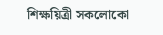শিক্ষয়িত্ৰী সকলোকো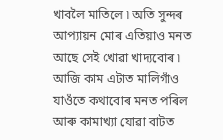খাবলৈ মাতিলে ৷ অতি সুন্দৰ আপ্যায়ন মোৰ এতিয়াও মনত আছে সেই খোৱা খাদ্যবোৰ ৷
আজি কাম এটাত মালিগাঁও যাওঁতে কথাবোৰ মনত পৰিল আৰু কামাখ্যা যোৱা বাটত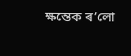ক্ষন্তেক ৰ’লো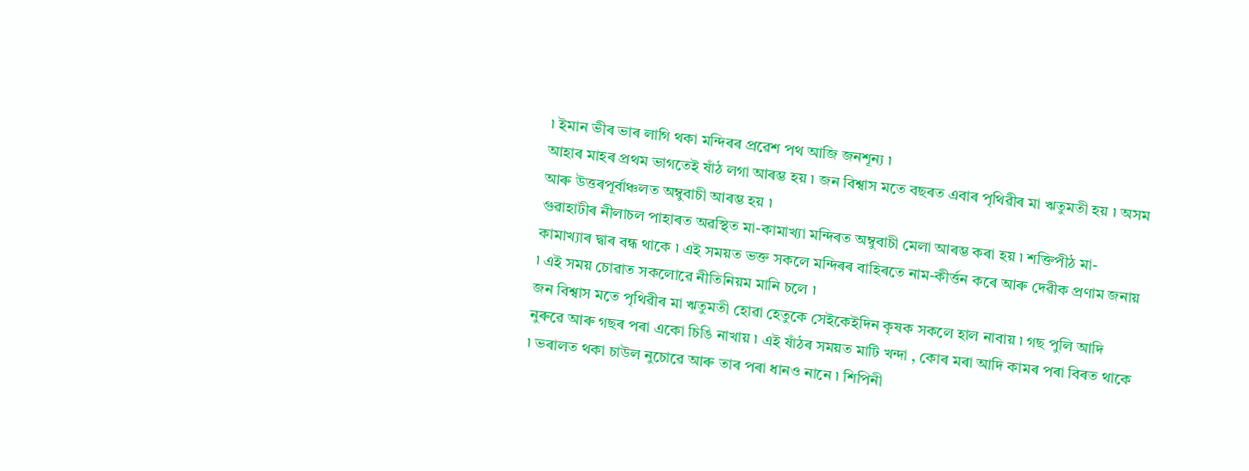৷ ইমান ভীৰ ভাৰ লাগি থকা মন্দিৰৰ প্ৰৱেশ পথ আজি জনশূন্য ৷
আহাৰ মাহৰ প্ৰথম ভাগতেই ষাঁঠ লগা আৰম্ভ হয় ৷ জন বিশ্বাস মতে বছৰত এবাৰ পৃথিৱীৰ মা ঋতুমতী হয় ৷ অসম আৰু উত্তৰপূৰ্বাঞ্চলত অম্বুবাচী আৰম্ভ হয় ৷
গুৱাহাটীৰ নীলাচল পাহাৰত অৱস্থিত মা-কামাখ্যা মন্দিৰত অম্বুবাচী মেলা আৰম্ভ কৰা হয় ৷ শক্তিপীঠ মা- কামাখ্যাৰ দ্বাৰ বন্ধ থাকে ৷ এই সময়ত ভক্ত সকলে মন্দিৰৰ বাহিৰতে নাম-কীৰ্ত্তন কৰে আৰু দেৱীক প্ৰণাম জনায় ৷ এই সময় চোৱাত সকলোৱে নীতিনিয়ম মানি চলে ৷
জন বিশ্বাস মতে পৃথিৱীৰ মা ঋতুমতী হোৱা হেতুকে সেইকেইদিন কৃষক সকলে হাল নাবায় ৷ গছ পুলি আদি নুৰুৱে আৰু গছৰ পৰা একো চিঙি নাখায় ৷ এই ষাঁঠৰ সময়ত মাটি খন্দা , কোৰ মৰা আদি কামৰ পৰা বিৰত থাকে ৷ ভৰালত থকা চাউল নুচোৱে আৰু তাৰ পৰা ধানও নানে ৷ শিপিনী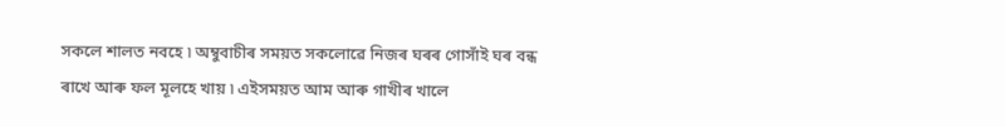সকলে শালত নবহে ৷ অম্বুবাচীৰ সময়ত সকলোৱে নিজৰ ঘৰৰ গোসাঁই ঘৰ বন্ধ ৰাখে আৰু ফল মূলহে খায় ৷ এইসময়ত আম আৰু গাখীৰ খালে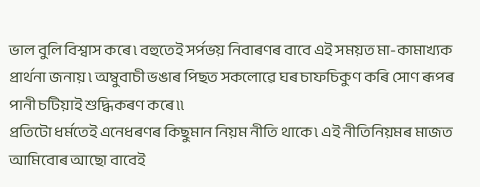ভাল বুলি বিশ্বাস কৰে ৷ বহুতেই সৰ্পভয় নিবাৰণৰ বাবে এই সময়ত মা-কামাখ্যক প্ৰাৰ্থনা জনায় ৷ অম্বুবাচী ভঙাৰ পিছত সকলোৱে ঘৰ চাফচিকুণ কৰি সোণ ৰূপৰ পানী চটিয়াই শুদ্ধিকৰণ কৰে ৷৷
প্ৰতিটো ধৰ্মতেই এনেধৰণৰ কিছুমান নিয়ম নীতি থাকে ৷ এই নীতিনিয়মৰ মাজত আমিবোৰ আছো বাবেই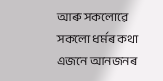আৰু সকলোৱে সকলো ধৰ্মৰ কথা এজনে আনজনৰ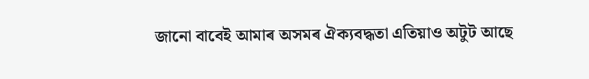জানো বাবেই আমাৰ অসমৰ ঐক্যবদ্ধতা এতিয়াও অটুট আছে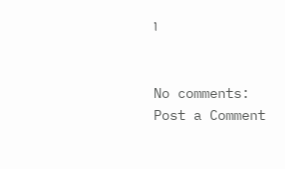৷


No comments:
Post a Comment